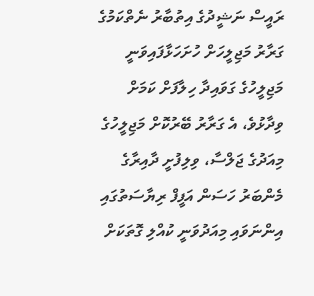ރައީސް ނަޝީދުގެ އިތުބާރު ނެތްކަމުގެ ގަރާރު މަޖިލީހަށް ހުށަހަޅާފައިވަނީ މަޖިލީހުގެ ގަވައިދާ ހިލާފަށް ކަމަށް ވިދާޅުވެ، އެ ގަރާރު ބޭރުކޮށް މަޖިލީހުގެ މިއަދުގެ ޖަލްސާ، ވިލިފުށީ ދާއިރާގެ މެންބަރު ހަސަން އަފީފް ރިޔާސަތުގައި އިންނަވައި މިއަދުވަނީ ކުއްލި ގޮތަކަށް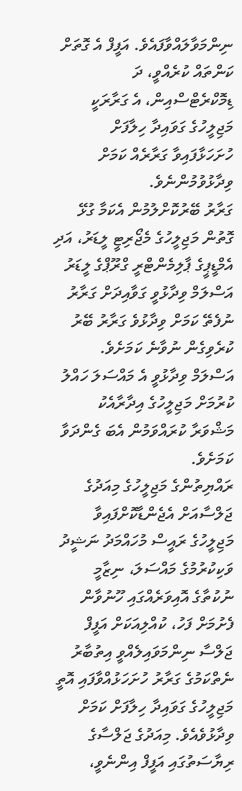ނިންމަވާލައްވާފައެވެ. އަފީފް އެ ގޮތަށް ކަންތައް ކުރެއްވީ، ދަ ޑިމޮކްރެޓްސްއިން، އެ ގަރާރަކީ މަޖިލީހުގެ ގަވައިދާ ހިލާފަށް ހުށަހަޅާފައިވާ ގަރާރެއް ކަމަށް ވިދާޅުވުމުންނެވެ.
ގަރާރު ބޭރުކޮށްލުމުން އެކަމާ ގުޅޭ ގޮތުން މަޖިލީހުގެ މެޖޯރިޓީ ލީޑަރު، އަދި އެމްޑީޕީގެ ޕާލިމެންޓްރީ ގްރޫޕްގެ ލީޑަރު އަސްލަމް ވިދާޅުވީ ގަވާއިދަށް ގަރާރު ނުފެތޭ ކަމަށް ވިދާޅުވެ ގަރާރު ބޭރު ކުރެވިގެން ނުވާނެ ކަމަށެވެ.
އަސްލަމް ވިދާޅުވީ އެ މައްސަލަ ހައްލު ކުރުމަށް މަޖިލީހުގެ އިދާރާއެކު މަޝްވަރާ ކުރައްވަމުން އެބަ ގެންދަވާ ކަމަށެވެ.
ރައްޔިތުންގެ މަޖިލީހުގެ މިއަދުގެ ޖަލްސާއަށް އެޖެންޑާކޮށްފައިވާ މަޖިލީހުގެ ރައީސް މުހައްމަދު ނަޝީދު ވަކިކުރުމުގެ މައްސަލަ، ނިޒާމީ ނުކުތާގެ އޮއިވަރެއްގައި ހޫނުވާން ފެށުމަށް ފަހު، ކުއްލިއަކަށް އަފީފް ޖަލްސާ ނިންމަވައިލެއްވީ އިތުބާރު ނެތްކަމުގެ ގަރާރު ހުށަހަޅުއްވާފައި އޮތީ މަޖިލީހުގެ ގަވައިދާ ހިލާފަށް ކަމަށް ވިދާޅުވެއެވެ. މިއަދުގެ ޖަލްސާގެ ރިޔާސަތުގައި އަފީފް އިންނެވީ،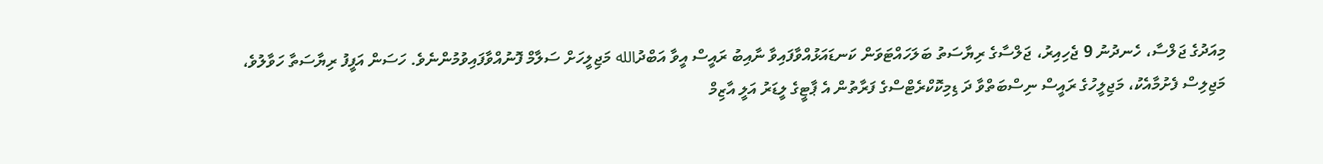މިއަދުގެ ޖަލްސާ، ހެނދުނު 9 ޖެހިއިރު، ޖަލްސާގެ ރިޔާސަތު ބަލަހައްޓަވަން ކަނޑައަޅުއްވާފައިވާ ނާއިބު ރައީސް އީވާ އަބްދުالله މަޖިލީހަށް ސަލާމް ފޮނުއްވާފައިވުމުންނެވެ. ހަސަން އަފީފު ރިޔާސަތާ ހަވާލުވެ، މަޖިލިސް ފެށުމާއެކު، މަޖިލީހުގެ ރައީސް ނިސްބަތްވާ ދަ ޑިމިކޮކްރެޓްސްގެ ފަރާތުން އެ ޕާޓީގެ ލީޑަރު އަލީ އާޒިމް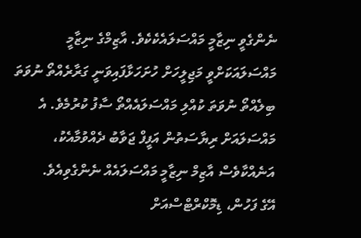ނެންގެވީ ނިޒާމީ މައްސަލައެކެކެވެ. އާޒިމްގެ ނިޒާމީ މައްސަލައަކަށްވީ މަޖިލީހަށް ހުށަހަޅާފައިވަނީ ގަރާރެއްތޯ ނުވަތަ ބިލެއްތޯ ނުވަތަ ކުއްލި މައްސަލައެއްތޯ ސާފު ކުރުމެވެ. އެ މައްސަލައަށް ރިޔާސަތުން އަފީފް ޖަވާބު ދެއްވުމާއެކު، އަނެއްކާވެސް އާޒިމް ނިޒާމީ މައްސަލައެއް ނެންގެވިއެވެ.
އޭގެ ފަހުން، ޑިމޮކްރްޓްސްއަށް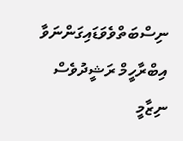ނިސްބަތްވެވަޑައިގަންނަވާ އިބްރާހީމް ރަޝީދުވެސް ނިޒާމީ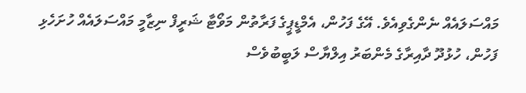މައްސަލައެއް ނެންގެވިއެވެ. އޭގެ ފަހުން، އެމްޑީޕީގެ ފަރާތުން މަވޯޓާ ޝަރީފް ނިޒާމީ މައްސަލައެއް ހުށަހެޅި ފަހުން، ހުޅުދޫ ދާއިރާގެ މެންބަރު އިލްޔާސް ލަބީބުވެސް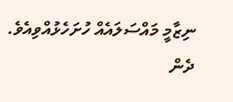ނިޒާމީ މައްސަލައެއް ހުށަހެޅުއްވިއެވެ.
ދެން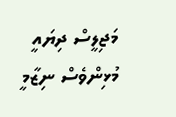މަޖިލީސް ދިޔައީ މުޅިންވެސް ނިޒާމީ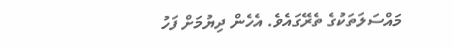މައްސަލަތަކުގެ ތެރޭގައެވެ. އެހެން ދިޔުމަށް ފަހު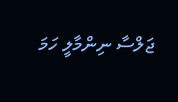ޖަލްސާ ނިންމާލީ ހަމަ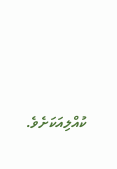ކުއްލިއަކަށެވެ.